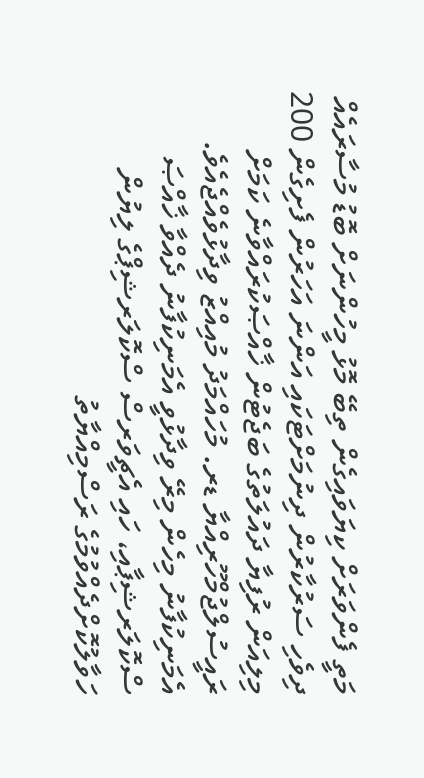މަތީ ފެންވަރަށް ކިޔަވައިގެން ތިބޭ މޮޅު މީހުންނަށް ބޮޑު މުސާރައެއް ދިވެހި ސަރުކާރުން ދިނުމަށްޓަކައި އަންނަ އަހަރުން ފެށިގެން 200 މިލިއަން ރުފިޔާ ދައުލަތުގެ ބަޖެޓުން ޚާއްޞަކުރައްވާނެ ކަމަށް ރައީސުލްޖުމްހޫރިއްޔާ ޑރ. މުހައްމަދު މުއިއްޒު ވިދާޅުވެއްޖެއެވެ.
އެމަނިކުފާނު މިހެން މިރޭ ވިދާޅުވީ އެމަނިކުފާނު ދެއްވާ ޚާއްޞަ ސްކޮލަރޝިޕާއި، ހައި އެޗީވަރސް ސްކޮލަރޝިޕްގެ ލިޔުން ހަވާލުކޮށްދެއްވުމުގެ ރަސްމިއްޔާތު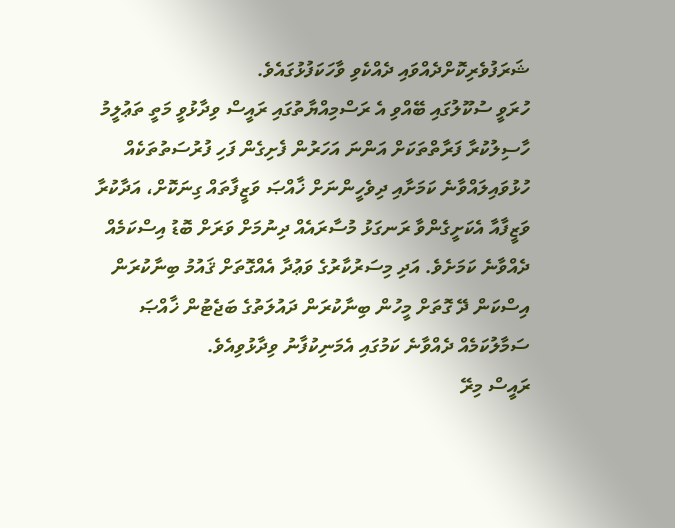ޝަރަފުވެރިކޮށްދެއްވައި ދެއްކެވި ވާހަކަފުޅުގައެވެ.
ހުރަވީ ސުކޫލުގައި ބޭއްވި އެ ރަސްމިއްޔާތުގައި ރައީސް ވިދާޅުވީ މަތީ ތަޢުލީމު ހާސިލުކުރާ ފަރާތްތަކަށް އަންނަ އަހަރުން ފެށިގެން ފަހި ފުރުސަތުތަކެއް ހުޅުވައިލައްވާނެ ކަމަށާއި ދިވެހީންނަށް ޚާއްޞަ ވަޒީފާތައް ގިނަކޮށް، އަދާކުރާ ވަޒީފާއާ އެކަށީގެންވާ ރަނގަޅު މުސާރައެއް ދިނުމަށް ވަރަށް ބޮޑު އިސްކަމެއް ދެއްވާނެ ކަމަށެވެ. އަދި މިސަރުކާރުގެ ވަޢުދާ އެއްގޮތަށް ޤައުމު ބިނާކުރަން އިސްކަން ދޭ ގޮތަށް މީހުން ބިނާކުރަން ދައުލަތުގެ ބަޖެޓުން ޚާއްޞަ ސަމާލުކަމެއް ދެއްވާނެ ކަމުގައި އެމަނިކުފާނު ވިދާޅުވިއެވެ.
ރައީސް މިރޭ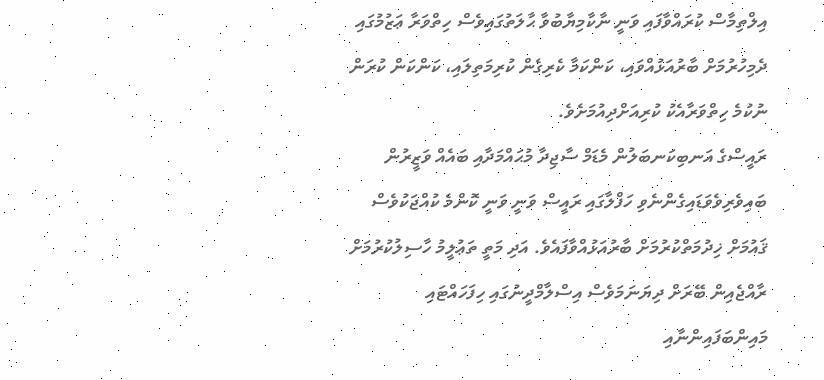އިލްތިމާސް ކުރައްވާފައި ވަނީ ނާކާމިޔާބުވާ ޙާލަތުގައިވެސް ހިތްވަރާ ޢަޒުމުގައި ދެމިހުރުމަށް ބާރުއަޅުއްވައި، ކަންކަމާ ކެރިގެން ކުރިމަތިލައި، ކަންކަން ކުރަން ނުކުމެ ހިތްވަރާއެކު ކުރިއަށްދިއުމަށެވެ.
ރައީސްގެ އަނބިކަނބަލުން މެޑަމް ސާޖިދާ މުޙައްމަދާއި ބައެއް ވަޒީރުން ބައިވެރިވެވަޑައިގެންނެވި ހަފްލާގައި ރައީސް ވަނީ ވަނީ ކޮންމެ ކުއްޖަކުވެސް ޤައުމަށް ޚިދުމަތްކުރުމަށް ބާރުއަޅުއްވާފައެވެ. އަދި މަތީ ތަޢުލީމު ހާސިލުކުރުމަށް ރާއްޖެއިން ބޭރަށް ދިޔަނަމަވެސް އިސްލާމްދީނުގައި ހިފަހައްޓައި މައިންބަފައިންނާއި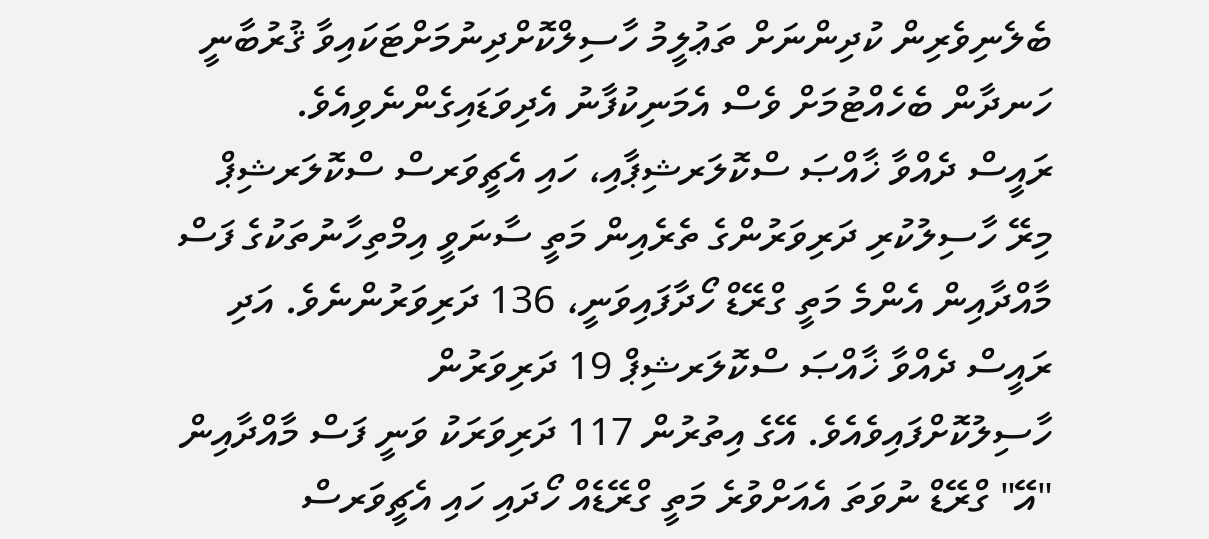ބެލެނިވެރިން ކުދިންނަށް ތަޢުލީމު ހާސިލްކޮށްދިނުމަށްޓަކައިވާ ޤުރުބާނީ ހަނދާން ބެހެއްޓުމަށް ވެސް އެމަނިކުފާނު އެދިވަޑައިގެންނެވިއެވެ.
ރައީސް ދެއްވާ ޚާއްޞަ ސްކޮލަރޝިޕާއި، ހައި އެޗީވަރސް ސްކޮލަރޝިޕް މިރޭ ހާސިލުކުރި ދަރިވަރުންގެ ތެރެއިން މަތީ ސާނަވީ އިމްތިހާނުތަކުގެ ފަސް މާއްދާއިން އެންމެ މަތީ ގްރޭޑް ހޯދާފައިވަނީ، 136 ދަރިވަރުންނެވެ. އަދި ރައީސް ދެއްވާ ޚާއްޞަ ސްކޮލަރޝިޕް 19 ދަރިވަރުން ހާސިލުކޮށްފައިވެއެވެ. އޭގެ އިތުރުން 117 ދަރިވަރަކު ވަނީ ފަސް މާއްދާއިން "އޭ" ގްރޭޑް ނުވަތަ އެއަށްވުރެ މަތީ ގްރޭޑެއް ހޯދައި ހައި އެޗީވަރސް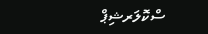ސްކޮލަރޝިޕް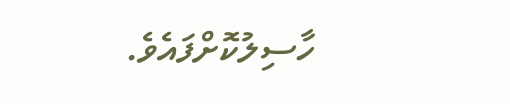ހާސިލުކޮށްފައެވެ.